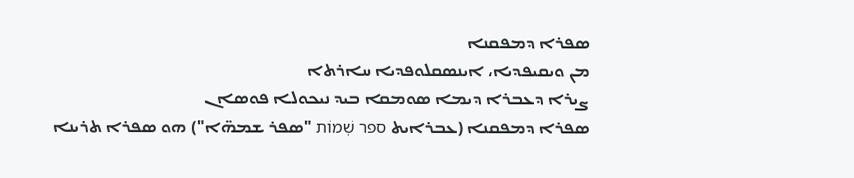ܣܦܪܐ ܕܡܦܩܢܐ
ܡܢ ܘܝܩܝܦܕܝܐ، ܐܝܢܣܩܠܘܦܕܝܐ ܚܐܪܬܐ
ܨܝܪܐ ܕܥܒܪܐ ܕܝܡܐ ܣܘܡܩܐ ܒܝܕ ܢܝܟܘܠܐ ܦܘܣܐܢ
ܣܦܪܐ ܕܡܦܩܢܐ (ܥܒܪܐܝܬ ספר שְׁמוֹת "ܣܦܪ ܫܡܗ̈ܐ") ܗܘ ܣܦܪܐ ܬܪܝܢܐ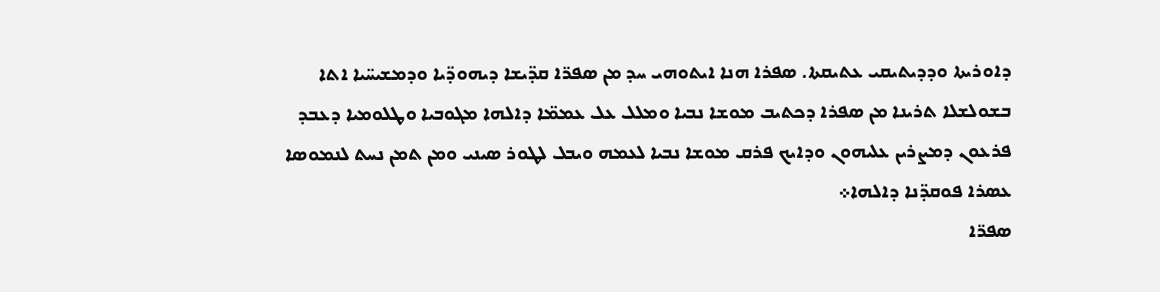ܕܐܘܪܝܬܐ ܘܕܕܝܬܝܩܝ ܥܬܝܩܬܐ. ܣܦܪܐ ܗܢܐ ܐܝܬܘܗܝ ܚܕ ܡܢ ܣܦܪ̈ܐ ܩܕ̈ܝܫܐ ܕܝܗܘܕ̈ܝܐ ܘܕܡܫܝܚ̈ܝܐ ܐܬܐ ܒܫܘܠܫܠܐ ܬܪܝܢܐ ܡܢ ܣܦܪܐ ܕܟܬܝܒ ܡܘܫܐ ܢܒܝܐ ܘܡܠܠ ܥܠ ܥܡܡ̈ܐ ܕܐܠܗܐ ܡܓܘܒܝܐ ܘܛܠܘܡܝܐ ܕܥܒܕ ܦܪܥܘܢ ܕܡܨܪܝܢ ܥܠܝܗܘܢ ܘܕܐܝܟ ܦܪܩ ܡܘܫܐ ܢܒܝܐ ܠܥܡܗ ܘܝܒܠ ܠܛܘܪ ܣܝܢܝ ܘܡܢ ܬܡܢ ܢܚܬ ܠܢܡܘܣܐ ܥܣܪܐ ܦܘܩܕ̈ܢܐ ܕܐܠܗܐ܀
ܣܦܪ̈ܐ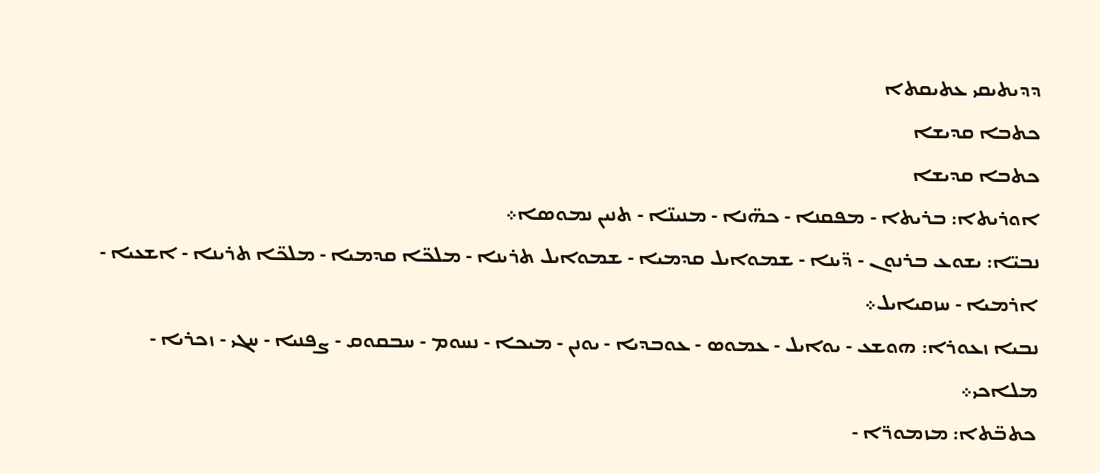ܕܕܝܬܝܩܝ ܥܬܝܩܬܐ
ܟܬܒܐ ܩܕܝܫܐ
ܟܬܒܐ ܩܕܝܫܐ
ܐܘܪܝܬܐ: ܒܪܝܬܐ - ܡܦܩܢܐ - ܟܗ̈ܢܐ - ܡܢܝܢ̈ܐ - ܬܢܝܢ ܢܡܘܣܐ܀
ܢܒܝ̈ܐ: ܝܫܘܥ ܒܪܢܘܢ - ܕ̈ܝܢܐ - ܫܡܘܐܝܠ ܩܕܡܝܐ - ܫܡܘܐܝܠ ܬܪܝܢܐ - ܡܠܟ̈ܐ ܩܕܡܝܐ - ܡܠܟ̈ܐ ܬܪܝܢܐ - ܐܫܥܝܐ - ܐܪܡܝܐ - ܚܙܩܝܐܝܠ܀
ܢܒܝܐ ܙܥܘܪܐ: ܗܘܫܥ - ܝܘܐܝܠ - ܥܡܘܣ - ܥܘܒܕܝܐ - ܝܘܢܢ - ܡܝܟܐ - ܢܚܘܡ - ܚܒܩܘܩ - ܨܦܢܝܐ - ܚܓܝ - ܙܟܪܝܐ - ܡܠܐܟܝ܀
ܟܬܒ̈ܬܐ: ܡܙܡܘܪ̈ܐ -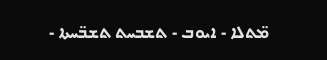ܡ̈ܬܠܐ - ܐܝܘܒ - ܬܫܒܚܬ ܬܫܒ̈ܚܬܐ -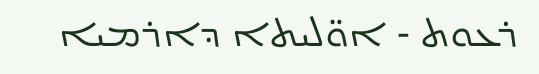ܪܥܘܬ - ܐܘ̈ܠܝܬܐ ܕܐܪܡܝܐ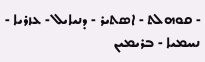- ܩܘܗܠܬ - ܐܣܬܝܪ - ܕܢܝܐܝܠ - ܥܙܪܝܐ - ܢܚܡܝܐ - ܒܪܝܡܝܢ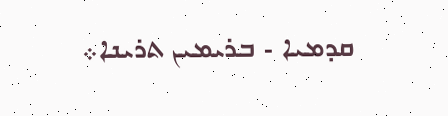ܩܕܡܝܐ - ܒܪܝܡܝܢ ܬܪܝܢܐ܀